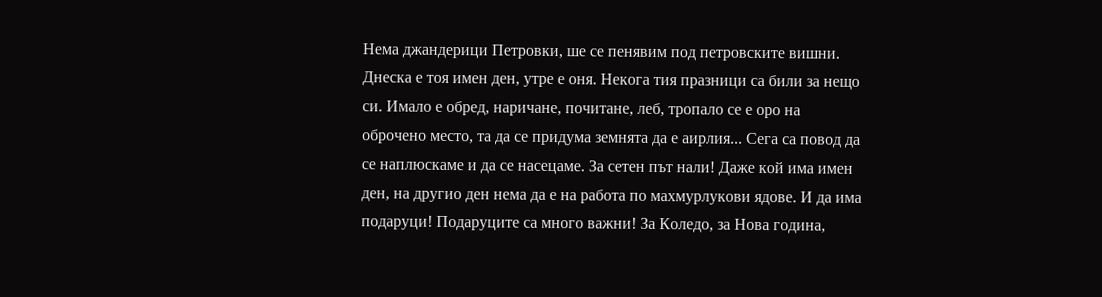Нема джандерици Петровки, ше се пенявим под петровските вишни. Днеска е тоя имен ден, утре е оня. Некога тия празници са били за нещо си. Имало е обред, наричане, почитане, леб, тропало се е оро на оброчено место, та да се придума земнята да е аирлия... Сега са повод да се наплюскаме и да се насецаме. За сетен път нали! Даже кой има имен ден, на другио ден нема да е на работа по махмурлукови ядове. И да има подаруци! Подаруците са много важни! За Коледо, за Нова година,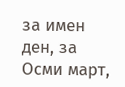за имен ден, за Осми март,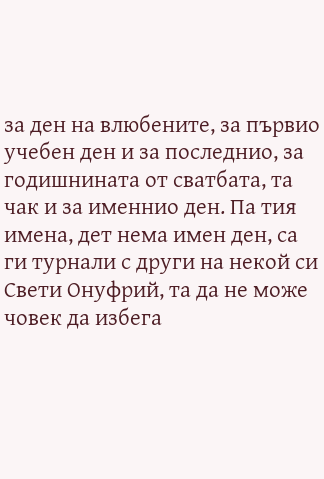за ден на влюбените, за първио учебен ден и за последнио, за годишнината от сватбата, та чак и за именнио ден. Па тия имена, дет нема имен ден, са ги турнали с други на некой си Свети Онуфрий, та да не може човек да избега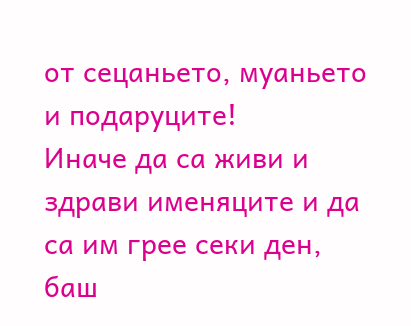от сецаньето, муаньето и подаруците!
Иначе да са живи и здрави именяците и да са им грее секи ден, баш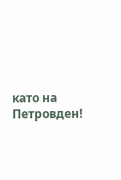като на Петровден!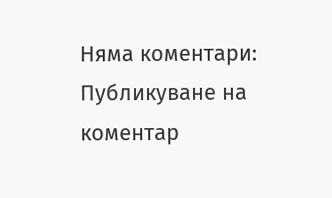Няма коментари:
Публикуване на коментар